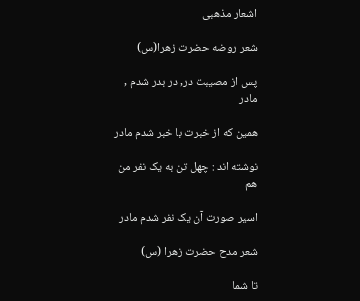اشعار مذهبی

شعر روضه حضرت زهرا(س)

پس از مصیبت در, در بدر شدم , مادر

همین که از خبرت با خبر شدم مادر

نوشته اند : چهل تن به یک نفر من هم

اسیر صورت آن یک نفر شدم مادر

شعر مدح حضرت زهرا (س)

تا شما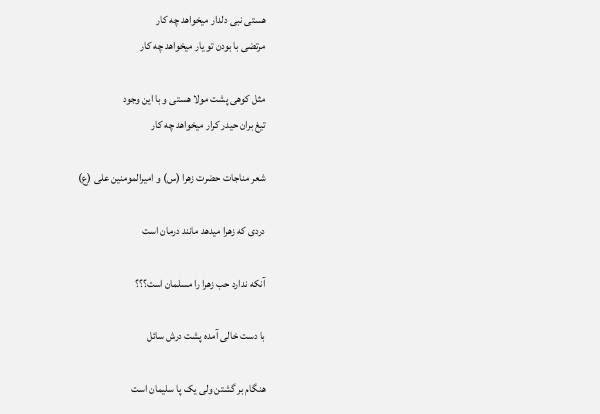هستی نبی دلدار میخواهد چه کار
مرتضی با بودن تو یار میخواهد چه کار

مثل کوهی پشت مولا هستی و با این وجود
تیغ بران حیدر کرار میخواهد چه کار

شعر مناجات حضرت زهرا (س) و امیرالمومنین علی (ع)

دردی که زهرا میدهد مانند درمان است

آنکه ندارد حب زهرا را مسلمان است؟؟؟

با دست خالی آمده پشت درش سائل

هنگام بر گشتن ولی یک پا سلیمان است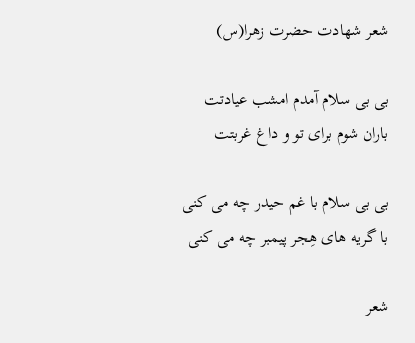شعر شهادت حضرت زهرا(س)

بی بی سلام آمدم امشب عیادتت
باران شوم برای تو و داغ غربتت

بی بی سلام با غم حیدر چه می کنی
با گریه های هِجر پیمبر چه می کنی

شعر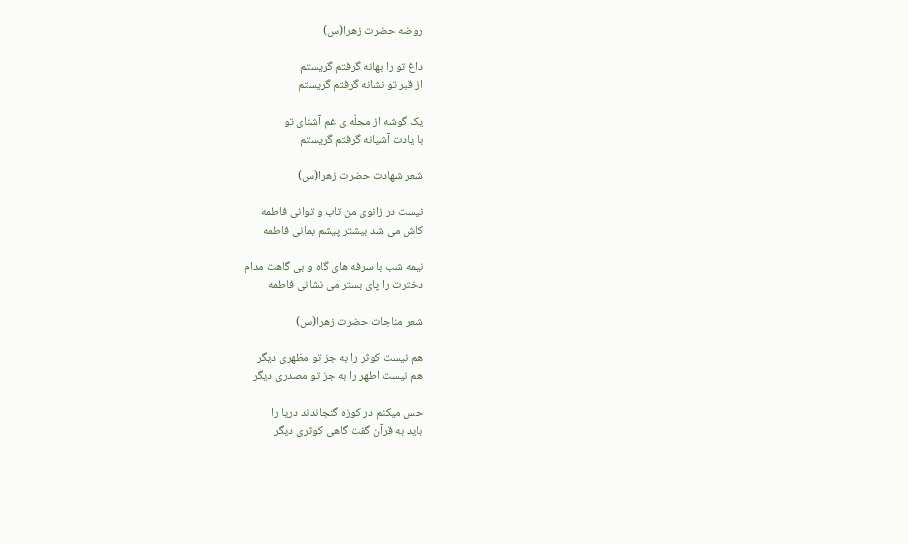روضه حضرت زهرا(س)

داغ تو را بهانه گرفتم گریستم
از قبر تو نشانه گرفتم گریستم

یک گوشه از محلّه ی غم آشنای تو
با یادت آشیانه گرفتم گریستم

شعر شهادت حضرت زهرا(س)

نیست در زانوی من تاب و توانی فاطمه
کاش می شد بیشتر پیشم بمانی فاطمه

نیمه شب با سرفه های گاه و بی گاهت مدام
دخترت را پای بستر می نشانی فاطمه

شعر مناجات حضرت زهرا(س)

هم نیست کوثر را به جز تو مظهری دیگر
هم نیست اطهر را به جز تو مصدری دیگر

حس میکنم در کوزه گنجاندند دریا را
باید به قرآن گفت گاهی کوثری دیگر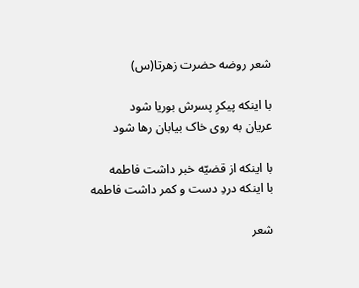شعر روضه حضرت زهرتا(س)

با اینکه پیکرِ پسرش بوریا شود
عریان به روی خاک بیابان رها شود

با اینکه از قضیّه خبر داشت فاطمه
با اینکه دردِ دست و کمر داشت فاطمه

شعر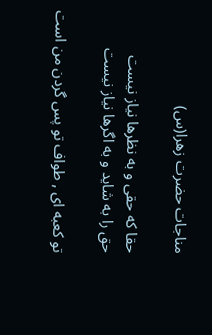مناجات حضرت زهرا(س)

حقا که حقی و به نظرها نیاز نیست
حق را به شاید و به اگرها نیاز نیست

تو کعبه ای , طواف تو پس گردن من است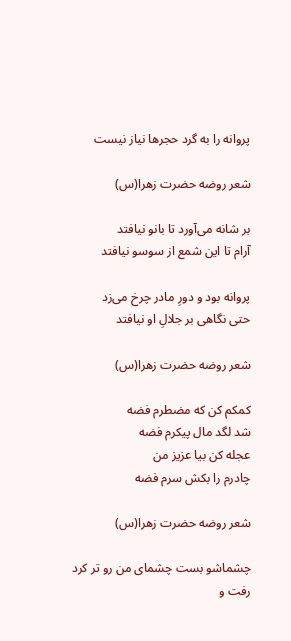پروانه را به گرد حجرها نیاز نیست

شعر روضه حضرت زهرا(س)

بر شانه می‌آورد تا بانو نیافتد
آرام تا این شمع از سوسو نیافتد

پروانه بود و دورِ مادر چرخ می‌زد
حتی نگاهی بر جلالِ او نیافتد

شعر روضه حضرت زهرا(س)

کمکم کن که مضطرم فضه
شد لگد مال پیکرم فضه
عجله کن بیا عزیز من
چادرم را بکش سرم فضه

شعر روضه حضرت زهرا(س)

چشماشو بست چشمای من رو تر کرد
رفت و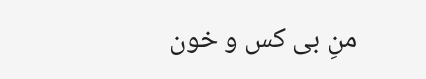منِ بی کس و خون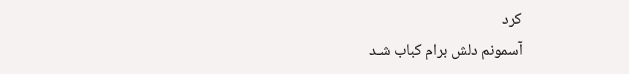کرد
آسمونم دلش برام کباب شـد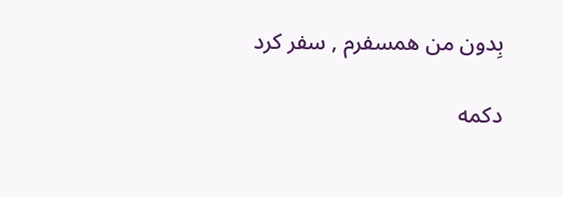بِدون من همسفرم , سفر کرد

دکمه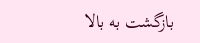بازگشت به بالا